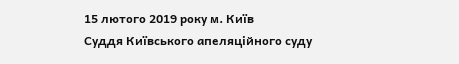15 лютого 2019 року м. Київ
Суддя Київського апеляційного суду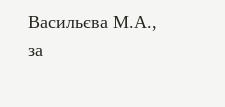Васильєва М.А.,
за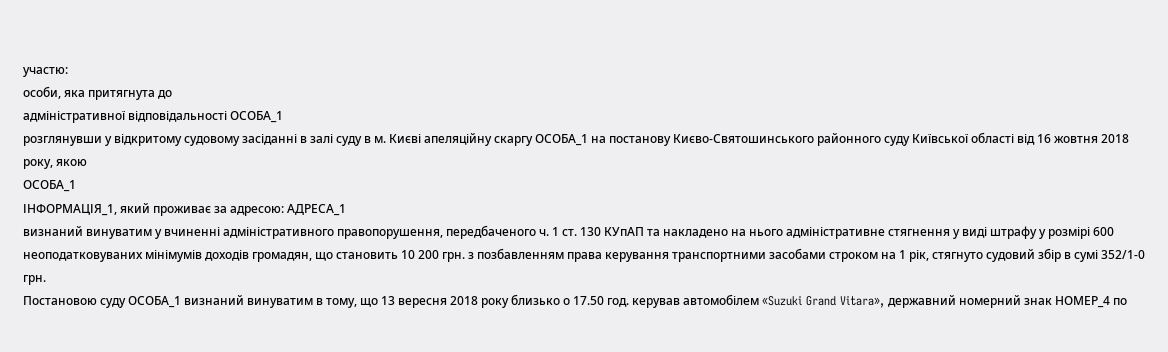участю:
особи, яка притягнута до
адміністративної відповідальності ОСОБА_1
розглянувши у відкритому судовому засіданні в залі суду в м. Києві апеляційну скаргу ОСОБА_1 на постанову Києво-Святошинського районного суду Київської області від 16 жовтня 2018 року, якою
ОСОБА_1
ІНФОРМАЦІЯ_1, який проживає за адресою: АДРЕСА_1
визнаний винуватим у вчиненні адміністративного правопорушення, передбаченого ч. 1 ст. 130 КУпАП та накладено на нього адміністративне стягнення у виді штрафу у розмірі 600 неоподатковуваних мінімумів доходів громадян, що становить 10 200 грн. з позбавленням права керування транспортними засобами строком на 1 рік, стягнуто судовий збір в сумі 352/1-0 грн.
Постановою суду ОСОБА_1 визнаний винуватим в тому, що 13 вересня 2018 року близько о 17.50 год. керував автомобілем «Suzuki Grand Vitara», державний номерний знак НОМЕР_4 по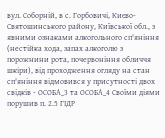вул. Соборній, в с. Горбовичі, Києво-Святошинського району, Київської обл., з явними ознаками алкогольного сп'яніння (нестійка хода, запах алкоголю з порожнини рота, почервоніння обличчя шкіри), від проходження огляду на стан сп'яніння відмовився у присутності двох свідків - ОСОБА_3 та ОСОБА_4 Своїми діями порушив п. 2.5 ГІДР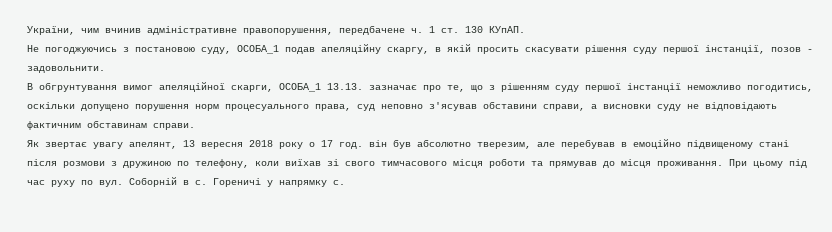України, чим вчинив адміністративне правопорушення, передбачене ч. 1 ст. 130 КУпАП.
Не погоджуючись з постановою суду, ОСОБА_1 подав апеляційну скаргу, в якій просить скасувати рішення суду першої інстанції, позов - задовольнити.
В обгрунтування вимог апеляційної скарги, ОСОБА_1 13.13. зазначає про те, що з рішенням суду першої інстанції неможливо погодитись, оскільки допущено порушення норм процесуального права, суд неповно з'ясував обставини справи, а висновки суду не відповідають фактичним обставинам справи.
Як звертає увагу апелянт, 13 вересня 2018 року о 17 год. він був абсолютно тверезим, але перебував в емоційно підвищеному стані після розмови з дружиною по телефону, коли виїхав зі свого тимчасового місця роботи та прямував до місця проживання. При цьому під час руху по вул. Соборній в с. Гореничі у напрямку с.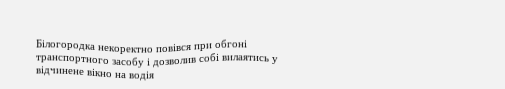Білогородка некоректно повівся при обгоні транспортного засобу і дозволив собі вилаятись у відчинене вікно на водія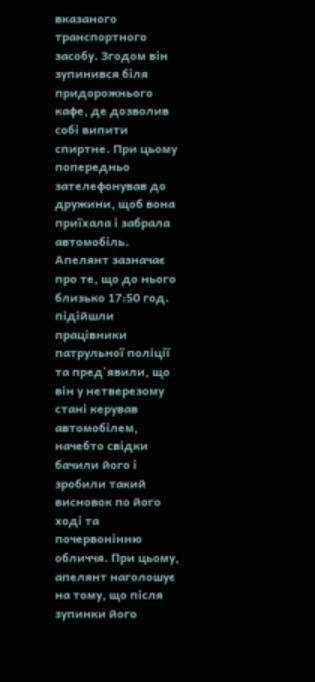вказаного транспортного засобу. Згодом він зупинився біля придорожнього кафе, де дозволив собі випити спиртне. При цьому попередньо зателефонував до дружини, щоб вона приїхала і забрала автомобіль.
Апелянт зазначає про те, що до нього близько 17:50 год. підійшли працівники патрульної поліції та пред'явили, що він у нетверезому стані керував автомобілем, начебто свідки бачили його і зробили такий висновок по його ході та почервонінню обличчя. При цьому, апелянт наголошує на тому, що після зупинки його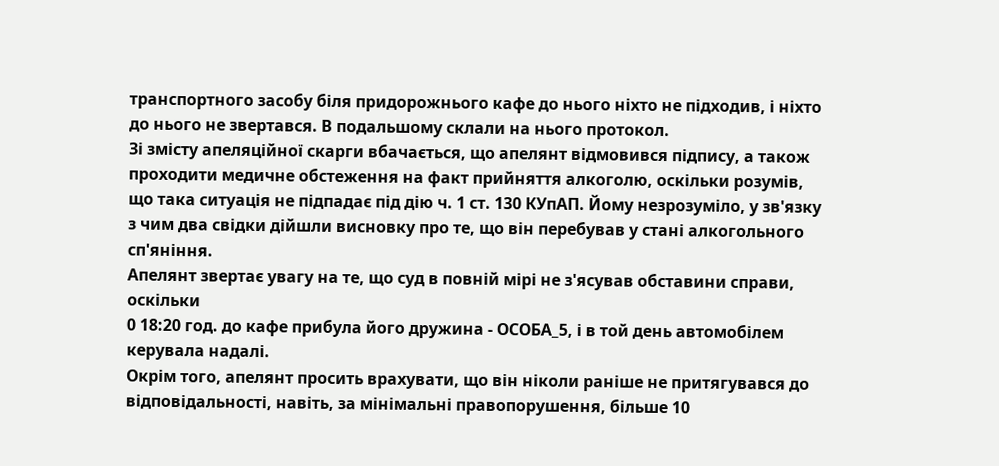транспортного засобу біля придорожнього кафе до нього ніхто не підходив, і ніхто до нього не звертався. В подальшому склали на нього протокол.
Зі змісту апеляційної скарги вбачається, що апелянт відмовився підпису, а також проходити медичне обстеження на факт прийняття алкоголю, оскільки розумів, що така ситуація не підпадає під дію ч. 1 ст. 130 КУпАП. Йому незрозуміло, у зв'язку з чим два свідки дійшли висновку про те, що він перебував у стані алкогольного сп'яніння.
Апелянт звертає увагу на те, що суд в повній мірі не з'ясував обставини справи, оскільки
0 18:20 год. до кафе прибула його дружина - ОСОБА_5, і в той день автомобілем керувала надалі.
Окрім того, апелянт просить врахувати, що він ніколи раніше не притягувався до відповідальності, навіть, за мінімальні правопорушення, більше 10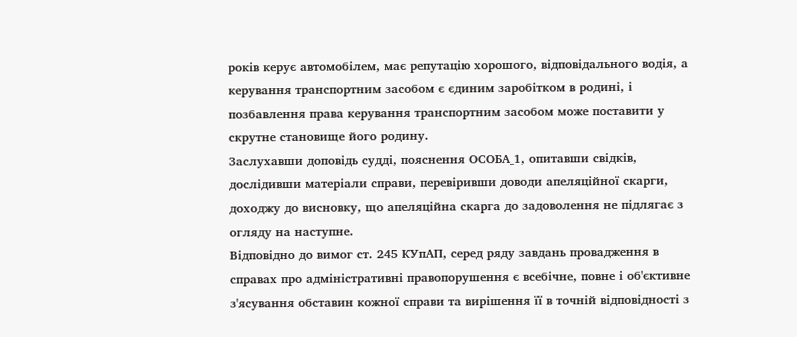років керує автомобілем, має репутацію хорошого, відповідального водія, а керування транспортним засобом є єдиним заробітком в родині, і позбавлення права керування транспортним засобом може поставити у скрутне становище його родину.
Заслухавши доповідь судді, пояснення ОСОБА_1, опитавши свідків, дослідивши матеріали справи, перевіривши доводи апеляційної скарги, доходжу до висновку, що апеляційна скарга до задоволення не підлягає з огляду на наступне.
Відповідно до вимог ст. 245 КУпАП, серед ряду завдань провадження в справах про адміністративні правопорушення є всебічне, повне і об'єктивне з'ясування обставин кожної справи та вирішення її в точній відповідності з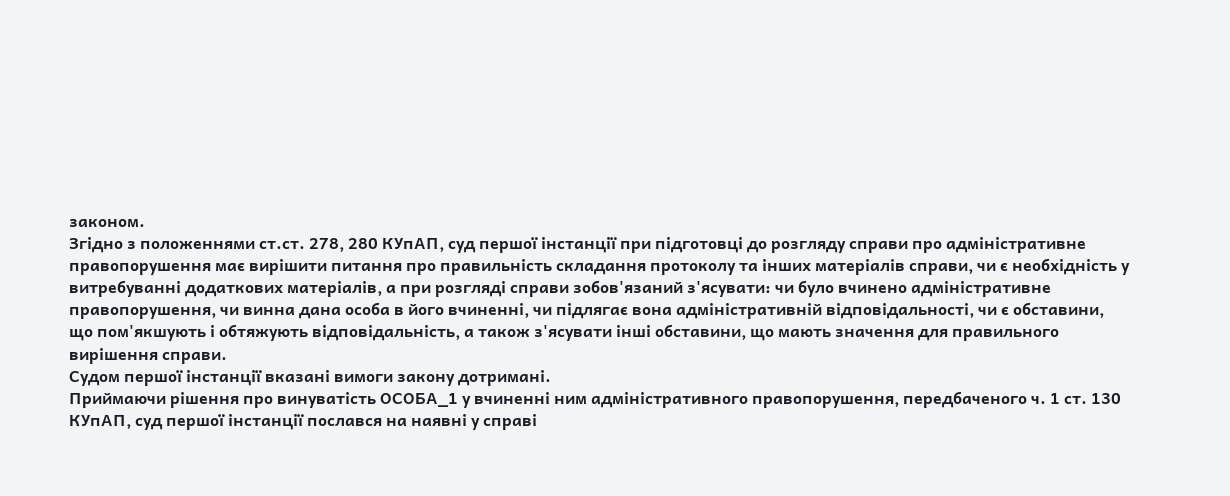законом.
Згідно з положеннями ст.ст. 278, 280 КУпАП, суд першої інстанції при підготовці до розгляду справи про адміністративне правопорушення має вирішити питання про правильність складання протоколу та інших матеріалів справи, чи є необхідність у витребуванні додаткових матеріалів, а при розгляді справи зобов'язаний з'ясувати: чи було вчинено адміністративне правопорушення, чи винна дана особа в його вчиненні, чи підлягає вона адміністративній відповідальності, чи є обставини, що пом'якшують і обтяжують відповідальність, а також з'ясувати інші обставини, що мають значення для правильного вирішення справи.
Судом першої інстанції вказані вимоги закону дотримані.
Приймаючи рішення про винуватість ОСОБА_1 у вчиненні ним адміністративного правопорушення, передбаченого ч. 1 ст. 130 КУпАП, суд першої інстанції послався на наявні у справі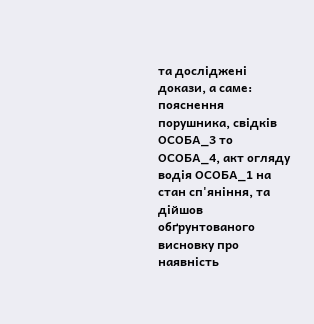та досліджені докази, а саме: пояснення порушника, свідків ОСОБА_3 то ОСОБА_4, акт огляду водія ОСОБА_1 на стан сп'яніння, та дійшов обґрунтованого висновку про наявність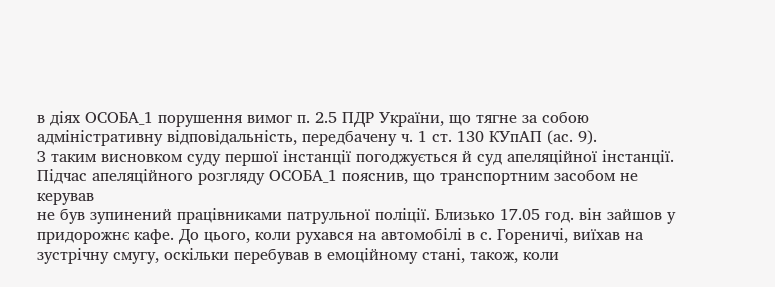в діях ОСОБА_1 порушення вимог п. 2.5 ПДР України, що тягне за собою адміністративну відповідальність, передбачену ч. 1 ст. 130 КУпАП (ас. 9).
З таким висновком суду першої інстанції погоджується й суд апеляційної інстанції.
Підчас апеляційного розгляду ОСОБА_1 пояснив, що транспортним засобом не керував
не був зупинений працівниками патрульної поліції. Близько 17.05 год. він зайшов у придорожнє кафе. До цього, коли рухався на автомобілі в с. Гореничі, виїхав на зустрічну смугу, оскільки перебував в емоційному стані, також, коли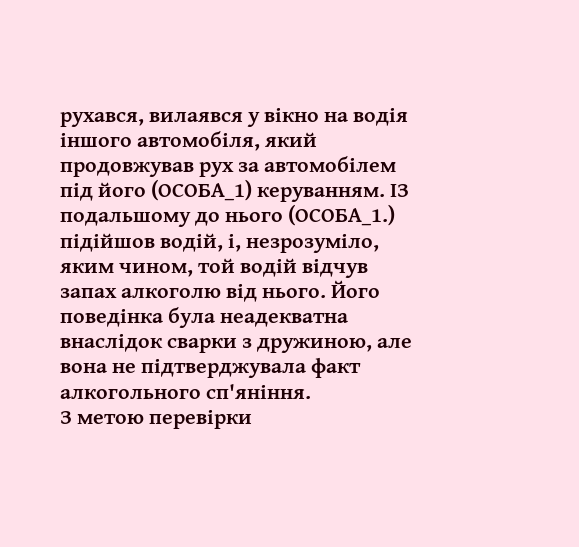рухався, вилаявся у вікно на водія іншого автомобіля, який продовжував рух за автомобілем під його (ОСОБА_1) керуванням. ІЗ подальшому до нього (ОСОБА_1.) підійшов водій, і, незрозуміло, яким чином, той водій відчув запах алкоголю від нього. Його поведінка була неадекватна внаслідок сварки з дружиною, але вона не підтверджувала факт алкогольного сп'яніння.
З метою перевірки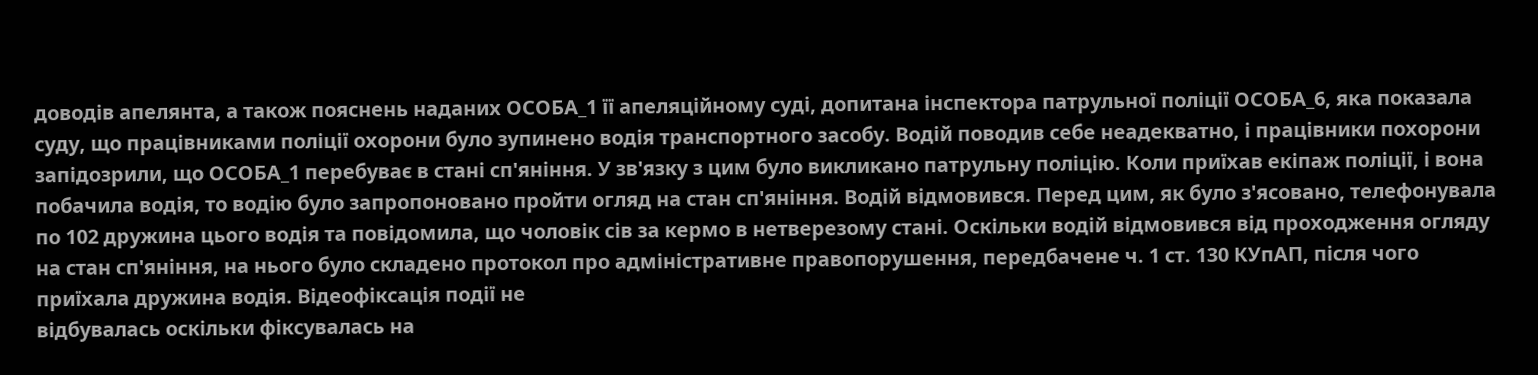доводів апелянта, а також пояснень наданих ОСОБА_1 її апеляційному суді, допитана інспектора патрульної поліції ОСОБА_6, яка показала суду, що працівниками поліції охорони було зупинено водія транспортного засобу. Водій поводив себе неадекватно, і працівники похорони запідозрили, що ОСОБА_1 перебуває в стані сп'яніння. У зв'язку з цим було викликано патрульну поліцію. Коли приїхав екіпаж поліції, і вона побачила водія, то водію було запропоновано пройти огляд на стан сп'яніння. Водій відмовився. Перед цим, як було з'ясовано, телефонувала по 102 дружина цього водія та повідомила, що чоловік сів за кермо в нетверезому стані. Оскільки водій відмовився від проходження огляду на стан сп'яніння, на нього було складено протокол про адміністративне правопорушення, передбачене ч. 1 ст. 130 КУпАП, після чого приїхала дружина водія. Відеофіксація події не
відбувалась оскільки фіксувалась на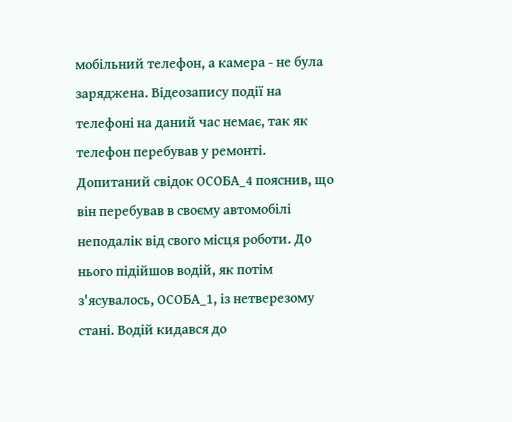мобільний телефон, а камера - не була заряджена. Відеозапису події на телефоні на даний час немає, так як телефон перебував у ремонті.
Допитаний свідок ОСОБА_4 пояснив, що він перебував в своєму автомобілі неподалік від свого місця роботи. До нього підійшов водій, як потім з'ясувалось, ОСОБА_1, із нетверезому стані. Водій кидався до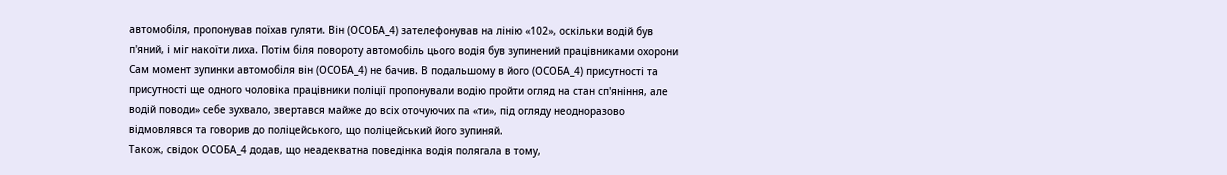автомобіля, пропонував поїхав гуляти. Він (ОСОБА_4) зателефонував на лінію «102», оскільки водій був п'яний, і міг накоїти лиха. Потім біля повороту автомобіль цього водія був зупинений працівниками охорони Сам момент зупинки автомобіля він (ОСОБА_4) не бачив. В подальшому в його (ОСОБА_4) присутності та присутності ще одного чоловіка працівники поліції пропонували водію пройти огляд на стан сп'яніння, але водій поводи» себе зухвало, звертався майже до всіх оточуючих па «ти», під огляду неодноразово відмовлявся та говорив до поліцейського, що поліцейський його зупиняй.
Також, свідок ОСОБА_4 додав, що неадекватна поведінка водія полягала в тому,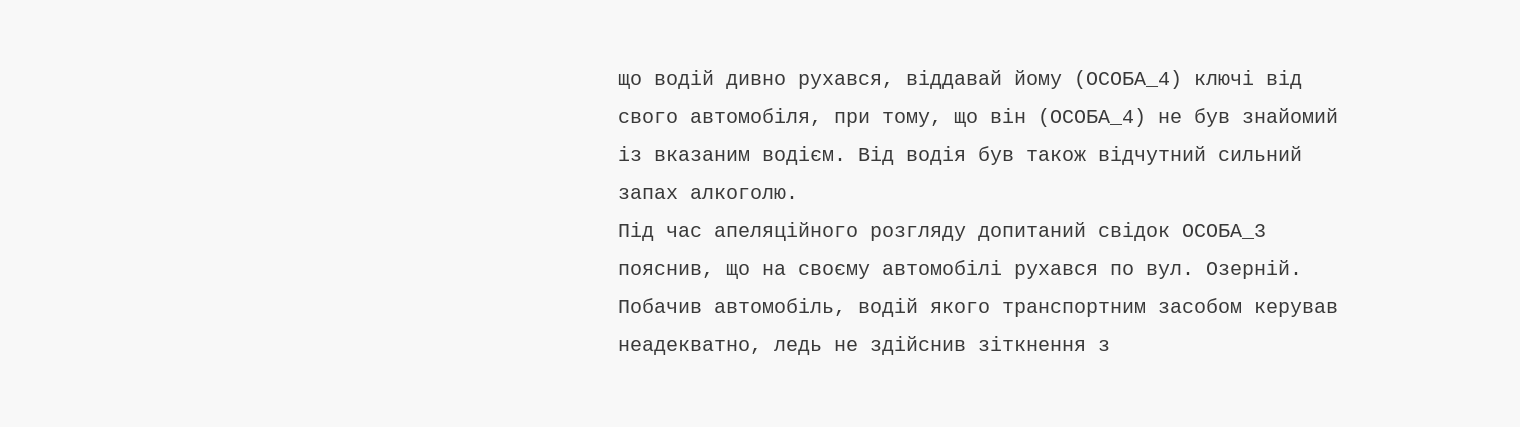що водій дивно рухався, віддавай йому (ОСОБА_4) ключі від свого автомобіля, при тому, що він (ОСОБА_4) не був знайомий із вказаним водієм. Від водія був також відчутний сильний запах алкоголю.
Під час апеляційного розгляду допитаний свідок ОСОБА_3 пояснив, що на своєму автомобілі рухався по вул. Озерній. Побачив автомобіль, водій якого транспортним засобом керував неадекватно, ледь не здійснив зіткнення з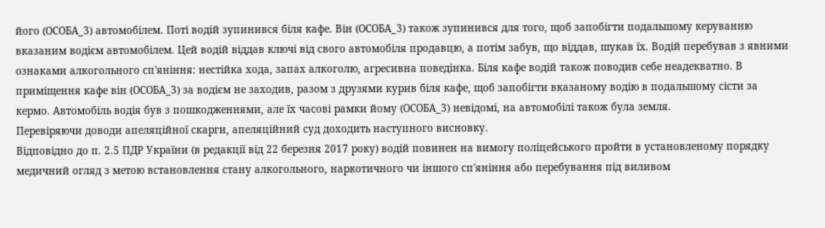його (ОСОБА_3) автомобілем. Поті водій зупинився біля кафе. Він (ОСОБА_3) також зупинився для того, щоб запобігти подальшому керуванню вказаним водієм автомобілем. Цей водій віддав ключі від свого автомобіля продавцю, а потім забув, що віддав, шукав їх. Водій перебував з явними ознаками алкогольного сп'яніння: нестійка хода, запах алкоголю, агресивна поведінка. Біля кафе водій також поводив себе неадекватно. В приміщення кафе він (ОСОБА_3) за водієм не заходив, разом з друзями курив біля кафе, щоб запобігти вказаному водію в подальшому сісти за кермо. Автомобіль водія був з пошкодженнями, але їх часові рамки йому (ОСОБА_3) невідомі, на автомобілі також була земля.
Перевіряючи доводи апеляційної скарги, апеляційний суд доходить наступного висновку.
Відповідно до п. 2.5 ПДР України (в редакції від 22 березня 2017 року) водій повинен на вимогу поліцейського пройти в установленому порядку медичний огляд з метою встановлення стану алкогольного, наркотичного чи іншого сп'яніння або перебування під виливом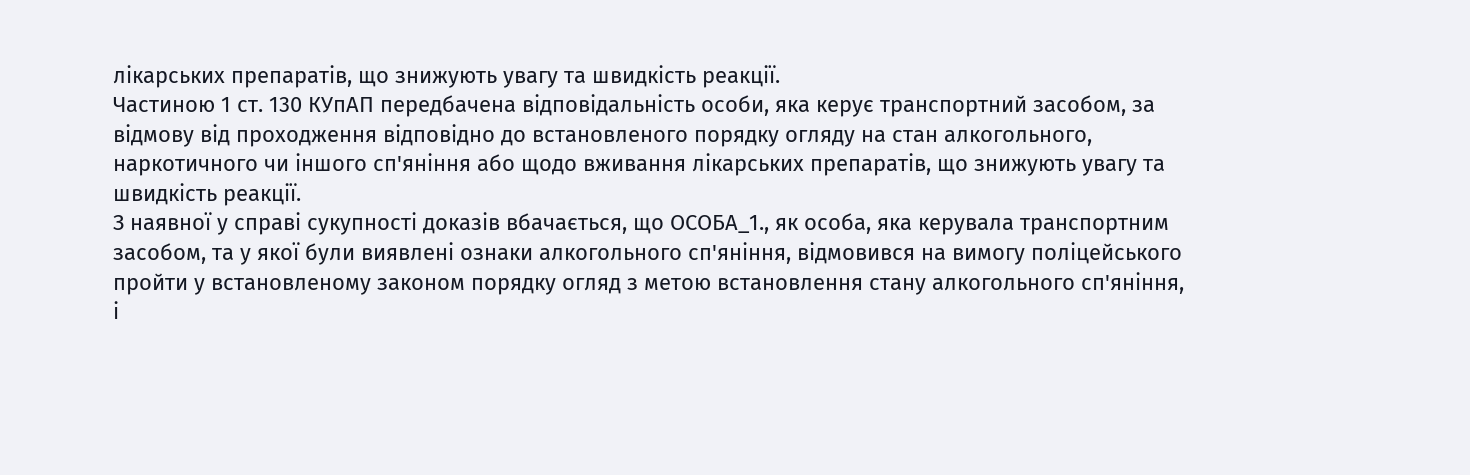лікарських препаратів, що знижують увагу та швидкість реакції.
Частиною 1 ст. 130 КУпАП передбачена відповідальність особи, яка керує транспортний засобом, за відмову від проходження відповідно до встановленого порядку огляду на стан алкогольного, наркотичного чи іншого сп'яніння або щодо вживання лікарських препаратів, що знижують увагу та швидкість реакції.
З наявної у справі сукупності доказів вбачається, що ОСОБА_1., як особа, яка керувала транспортним засобом, та у якої були виявлені ознаки алкогольного сп'яніння, відмовився на вимогу поліцейського пройти у встановленому законом порядку огляд з метою встановлення стану алкогольного сп'яніння, і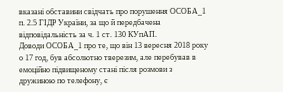вказані обставини свідчать про порушення ОСОБА_1 п. 2.5 ГІДР України, за що й передбачена відповідальність за ч. 1 ст. 130 КУпАП.
Доводи ОСОБА_1 про те, що він 13 вересня 2018 року о 17 год, був абсолютно тверезим, але перебував в емоційно підвищеному стані після розмови з дружиною по телефону, є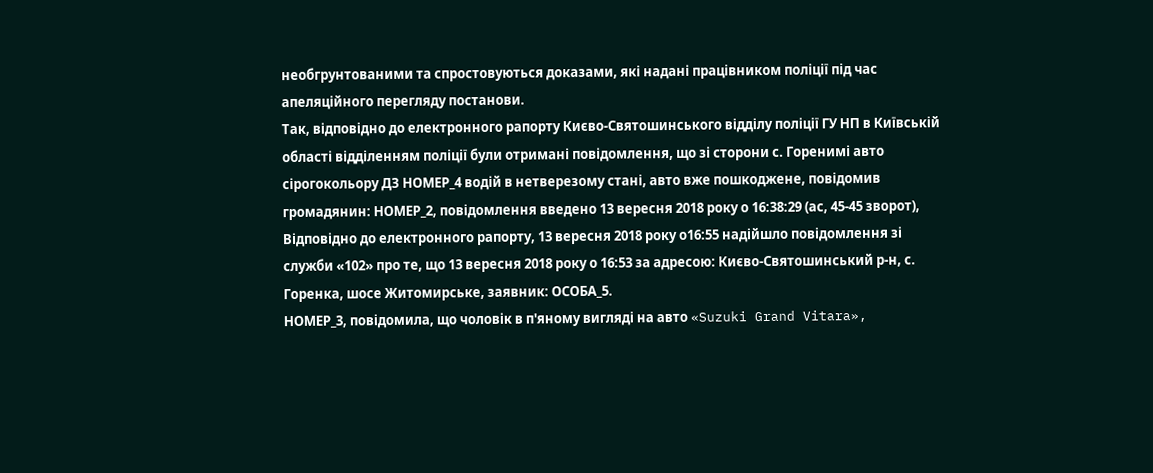необгрунтованими та спростовуються доказами, які надані працівником поліції під час апеляційного перегляду постанови.
Так, відповідно до електронного рапорту Києво-Святошинського відділу поліції ГУ НП в Київській області відділенням поліції були отримані повідомлення, що зі сторони с. Горенимі авто сірогокольору ДЗ НОМЕР_4 водій в нетверезому стані, авто вже пошкоджене, повідомив громадянин: НОМЕР_2, повідомлення введено 13 вересня 2018 року о 16:38:29 (ас, 45-45 зворот), Відповідно до електронного рапорту, 13 вересня 2018 року о16:55 надійшло повідомлення зі служби «102» про те, що 13 вересня 2018 року о 16:53 за адресою: Києво-Святошинський р-н, с. Горенка, шосе Житомирське, заявник: ОСОБА_5.
НОМЕР_3, повідомила, що чоловік в п'яному вигляді на авто «Suzuki Grand Vitara»,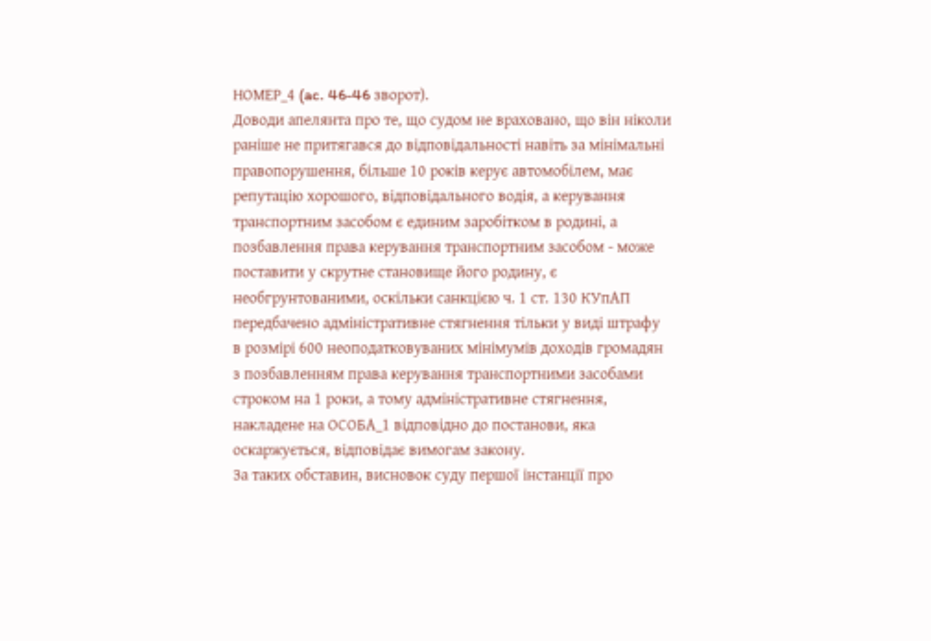НОМЕР_4 (ac. 46-46 зворот).
Доводи апелянта про те, що судом не враховано, що він ніколи раніше не притягався до відповідальності навіть за мінімальні правопорушення, більше 10 років керує автомобілем, має репутацію хорошого, відповідального водія, а керування транспортним засобом є единим заробітком в родині, а позбавлення права керування транспортним засобом - може поставити у скрутне становище його родину, є необгрунтованими, оскільки санкцією ч. 1 ст. 130 КУпАП передбачено адміністративне стягнення тільки у виді штрафу в розмірі 600 неоподатковуваних мінімумів доходів громадян з позбавленням права керування транспортними засобами строком на 1 роки, а тому адміністративне стягнення, накладене на ОСОБА_1 відповідно до постанови, яка оскаржується, відповідає вимогам закону.
За таких обставин, висновок суду першої інстанції про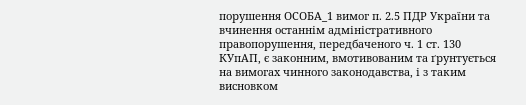порушення ОСОБА_1 вимог п. 2.5 ПДР України та вчинення останнім адміністративного правопорушення, передбаченого ч. 1 ст. 130 КУпАП, є законним, вмотивованим та ґрунтується на вимогах чинного законодавства, і з таким висновком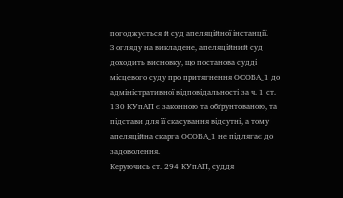погоджується й суд апеляційної інстанції.
З огляду на викладене, апеляційний суд доходить висновку, що постанова судді місцевого суду про притягнення ОСОБА_1 до адміністративної відповідальності за ч. 1 ст. 130 КУпАП є законною та обґрунтованою, та підстави для її скасування відсутні, а тому апеляційна скарга ОСОБА_1 не підлягає до задоволення.
Керуючись ст. 294 КУпАП, суддя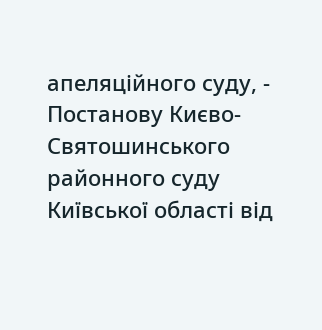апеляційного суду, -
Постанову Києво-Святошинського районного суду Київської області від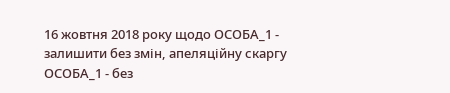16 жовтня 2018 року щодо ОСОБА_1 - залишити без змін, апеляційну скаргу ОСОБА_1 - без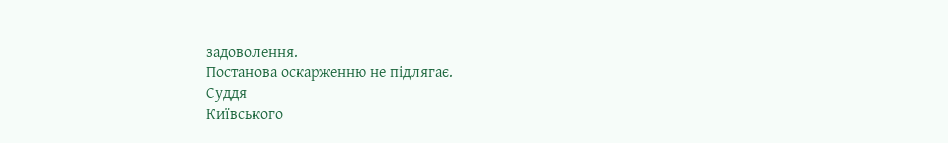задоволення.
Постанова оскарженню не підлягає.
Суддя
Київського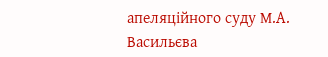апеляційного суду М.А. Васильєва